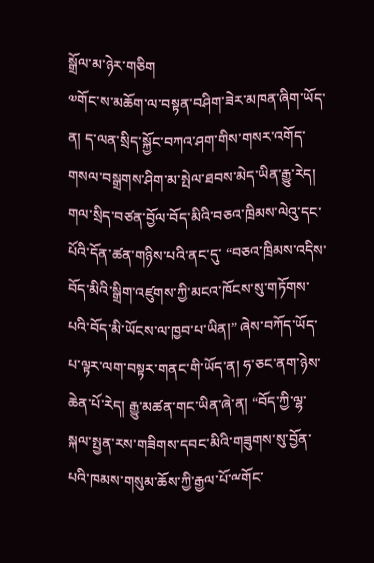སྒྲོལ་མ་ཉེར་གཅིག
༧གོང་ས་མཆོག་ལ་བསྟན་བཤིག་ཟེར་མཁན་ཞིག་ཡོད་ན། ད་ལན་སྲིད་སྐྱོང་བཀའ་ཤག་གིས་གསར་འགོད་གསལ་བསྒྲགས་ཤིག་མ་སྤེལ་ཐབས་མེད་ཡིན་རྒྱུ་རེད། གལ་སྲིད་བཙན་བྱོལ་བོད་མིའི་བཅའ་ཁྲིམས་ལེའུ་དང་པོའི་དོན་ཚན་གཉིས་པའི་ནང་དུ་ “བཅའ་ཁྲིམས་འདིས་བོད་མིའི་སྒྲིག་འཛུགས་ཀྱི་མངའ་ཁོངས་སུ་གཏོགས་པའི་བོད་མི་ཡོངས་ལ་ཁྱབ་པ་ཡིན།” ཞེས་བཀོད་ཡོད་པ་ལྟར་ལག་བསྟར་གནང་གི་ཡོད་ན། ཧ་ཅང་ནག་ཉེས་ཆེན་པོ་རེད། རྒྱུ་མཚན་གང་ཡིན་ཞེ་ན། “བོད་ཀྱི་ལྷ་སྐལ་སྤྱན་རས་གཟིགས་དབང་མིའི་གཟུགས་སུ་བྱོན་པའི་ཁམས་གསུམ་ཆོས་ཀྱི་རྒྱལ་པོ་ྋགོང་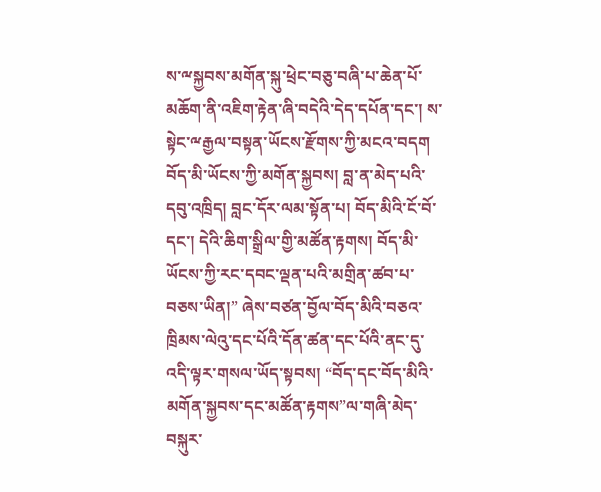ས་ྋསྐྱབས་མགོན་སྐུ་ཕྲེང་བཅུ་བཞི་པ་ཆེན་པོ་མཆོག་ནི་འཇིག་རྟེན་ཞི་བདེའི་དེད་དཔོན་དང་། ས་སྟེང་ྋརྒྱལ་བསྟན་ཡོངས་རྫོགས་ཀྱི་མངའ་བདག བོད་མི་ཡོངས་ཀྱི་མགོན་སྐྱབས། བླ་ན་མེད་པའི་དབུ་འཁྲིད། བླང་དོར་ལམ་སྟོན་པ། བོད་མིའི་ངོ་བོ་དང་། དེའི་ཆིག་སྒྲིལ་གྱི་མཚོན་རྟགས། བོད་མི་ཡོངས་ཀྱི་རང་དབང་ལྡན་པའི་མགྲིན་ཚབ་པ་བཅས་ཡིན།” ཞེས་བཙན་བྱོལ་བོད་མིའི་བཅའ་ཁྲིམས་ལེའུ་དང་པོའི་དོན་ཚན་དང་པོའི་ནང་དུ་འདི་ལྟར་གསལ་ཡོད་སྟབས། “བོད་དང་བོད་མིའི་མགོན་སྐྱབས་དང་མཚོན་རྟགས”ལ་གཞི་མེད་བསྐུར་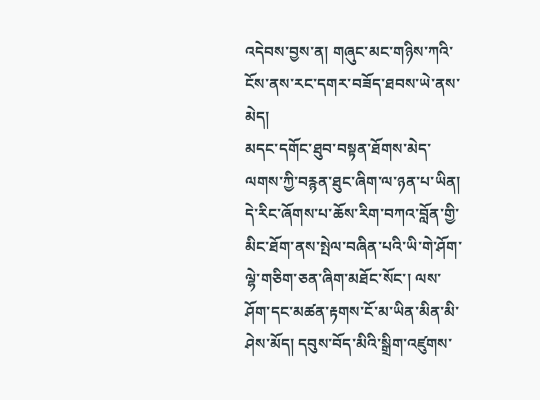འདེབས་བྱས་ན། གཞུང་མང་གཉིས་ཀའི་ངོས་ནས་རང་དགར་བཟོད་ཐབས་ཡེ་ནས་མེད།
མདང་དགོང་ཐུབ་བསྟན་ཐོགས་མེད་ལགས་ཀྱི་བརྙན་ཐུང་ཞིག་ལ་ཉན་པ་ཡིན། དེ་རིང་ཞོགས་པ་ཆོས་རིག་བཀའ་བློན་གྱི་མིང་ཐོག་ནས་སྤེལ་བཞིན་པའི་ཡི་གེ་ཤོག་ལྷེ་གཅིག་ཅན་ཞིག་མཐོང་སོང་། ལས་ཤོག་དང་མཚན་རྟགས་ངོ་མ་ཡིན་མིན་མི་ཤེས་མོད། དབུས་བོད་མིའི་སྒྲིག་འཛུགས་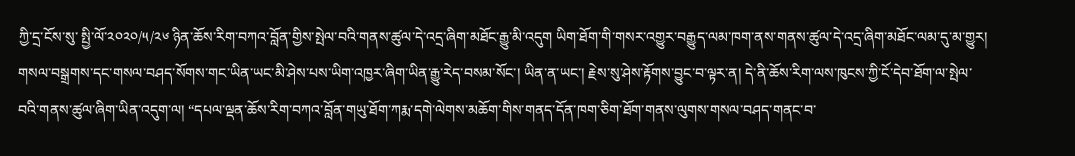ཀྱི་དྲ་ངོས་སུ་ སྤྱི་ལོ་༢༠༢༠/༥/༢༦ ཉིན་ཆོས་རིག་བཀའ་བློན་གྱིས་སྤེལ་བའི་གནས་ཚུལ་དེ་འདྲ་ཞིག་མཐོང་རྒྱུ་མི་འདུག ཡིག་ཐོག་གི་གསར་འགྱུར་བརྒྱུད་ལམ་ཁག་ནས་གནས་ཚུལ་དེ་འདྲ་ཞིག་མཐོང་ལམ་དུ་མ་གྱུར། གསལ་བསྒྲགས་དང་གསལ་བཤད་སོགས་གང་ཡིན་ཡང་མི་ཤེས་པས་ཡིག་འཁྱར་ཞིག་ཡིན་རྒྱུ་རེད་བསམ་སོང་། ཡིན་ན་ཡང་། རྗེས་སུ་ཤེས་རྟོགས་བྱུང་བ་ལྟར་ན། དེ་ནི་ཆོས་རིག་ལས་ཁུངས་ཀྱི་ངོ་དེབ་ཐོག་ལ་སྤེལ་བའི་གནས་ཚུལ་ཞིག་ཡིན་འདུག་ལ། “དཔལ་ལྡན་ཆོས་རིག་བཀའ་བློན་གཡུ་ཐོག་ཀརྨ་དགེ་ལེགས་མཆོག་གིས་གནད་དོན་ཁག་ཅིག་ཐོག་གནས་ལུགས་གསལ་བཤད་གནང་བ་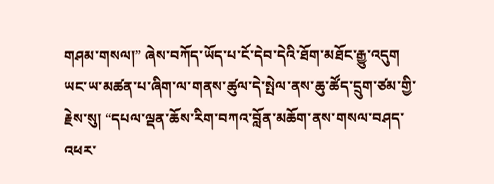གཤམ་གསལ།” ཞེས་བཀོད་ཡོད་པ་ངོ་དེབ་དེའི་ཐོག་མཐོང་རྒྱུ་འདུག ཡང་ཡ་མཚན་པ་ཞིག་ལ་གནས་ཚུལ་དེ་སྤེལ་ནས་ཆུ་ཚོད་དྲུག་ཙམ་གྱི་རྗེས་སུ། “དཔལ་ལྡན་ཆོས་རིག་བཀའ་བློན་མཆོག་ནས་གསལ་བཤད་འཕར་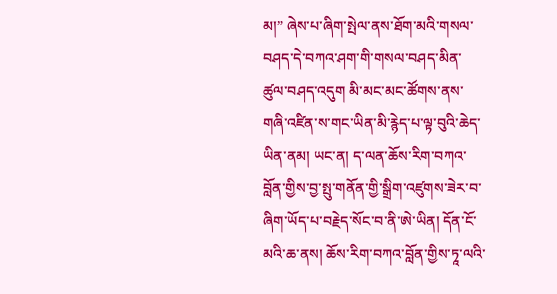མ།” ཞེས་པ་ཞིག་སྤེལ་ནས་ཐོག་མའི་གསལ་བཤད་དེ་བཀའ་ཤག་གི་གསལ་བཤད་མིན་ཚུལ་བཤད་འདུག མི་མང་མང་ཚོགས་ནས་གཞི་འཛིན་ས་གང་ཡིན་མི་རྙེད་པ་ལྟ་བུའི་ཆེད་ཡིན་ནམ། ཡང་ན། ད་ལན་ཆོས་རིག་བཀའ་བློན་གྱིས་བྱ་སྤུ་གནོན་གྱི་སྒྲིག་འཛུགས་ཟེར་བ་ཞིག་ཡོད་པ་བརྗེད་སོང་བ་ནི་ཨེ་ཡིན། དོན་ངོ་མའི་ཆ་ནས། ཆོས་རིག་བཀའ་བློན་གྱིས་ཏཱ་ལའི་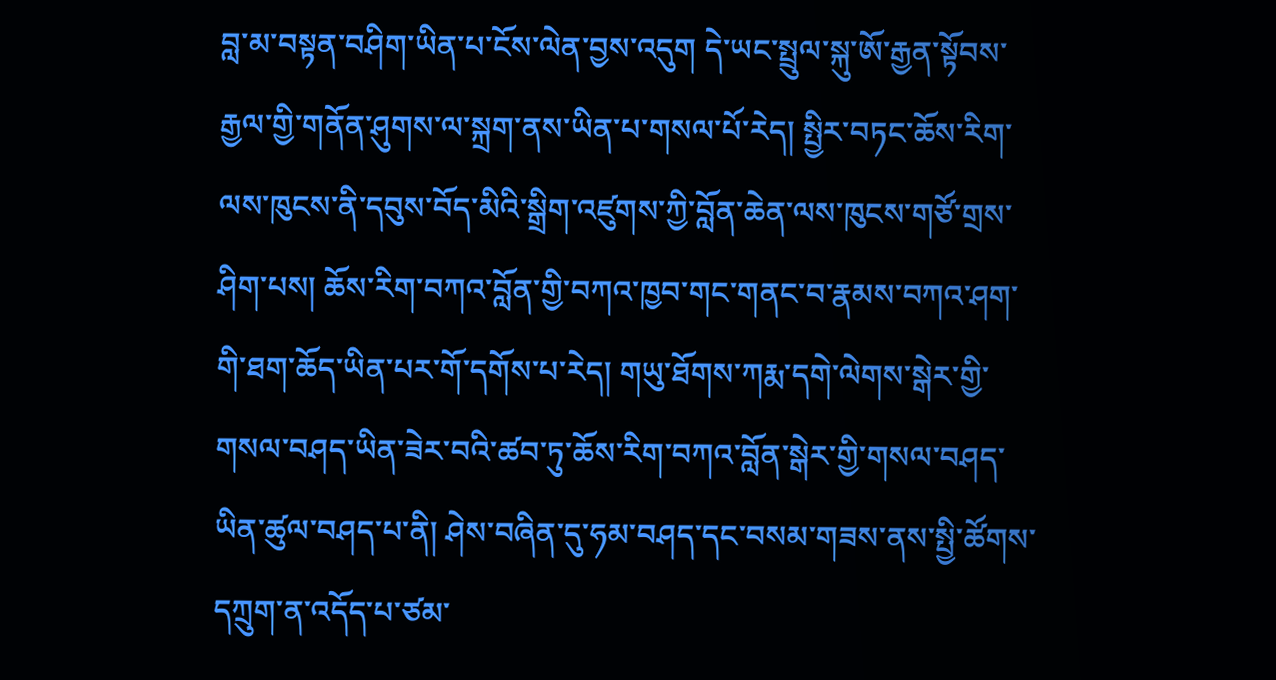བླ་མ་བསྟན་བཤིག་ཡིན་པ་ངོས་ལེན་བྱས་འདུག དེ་ཡང་སྤྲུལ་སྐུ་ཨོ་རྒྱན་སྟོབས་རྒྱལ་གྱི་གནོན་ཤུགས་ལ་སྐྲག་ནས་ཡིན་པ་གསལ་པོ་རེད། སྤྱིར་བཏང་ཆོས་རིག་ལས་ཁུངས་ནི་དབུས་བོད་མིའི་སྒྲིག་འཛུགས་ཀྱི་བློན་ཆེན་ལས་ཁུངས་གཙོ་གྲས་ཤིག་པས། ཆོས་རིག་བཀའ་བློན་གྱི་བཀའ་ཁྱབ་གང་གནང་བ་རྣམས་བཀའ་ཤག་གི་ཐག་ཆོད་ཡིན་པར་གོ་དགོས་པ་རེད། གཡུ་ཐོགས་ཀརྨ་དགེ་ལེགས་སྒེར་གྱི་གསལ་བཤད་ཡིན་ཟེར་བའི་ཚབ་ཏུ་ཆོས་རིག་བཀའ་བློན་སྒེར་གྱི་གསལ་བཤད་ཡིན་ཚུལ་བཤད་པ་ནི། ཤེས་བཞིན་དུ་ཧམ་བཤད་དང་བསམ་གཟས་ནས་སྤྱི་ཚོགས་དཀྲུག་ན་འདོད་པ་ཙམ་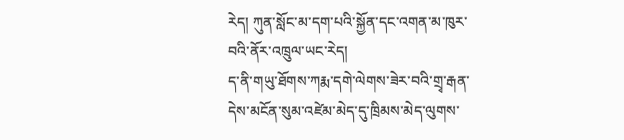རེད། ཀུན་སློང་མ་དག་པའི་སྐྱོན་དང་འགན་མ་ཁུར་བའི་ནོར་འཁྲུལ་ཡང་རེད།
ད་ནི་གཡུ་ཐོགས་ཀརྨ་དགེ་ལེགས་ཟེར་བའི་གྲྭ་རྒན་དེས་མངོན་སུམ་འཛེམ་མེད་དུ་ཁྲིམས་མེད་ལུགས་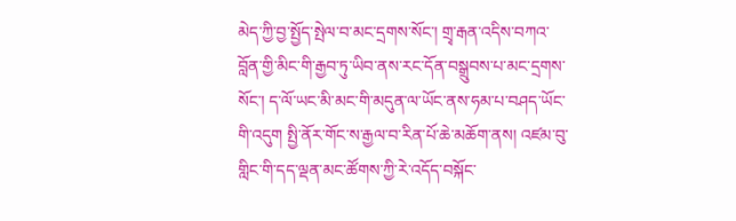མེད་ཀྱི་བྱ་སྤྱོད་སྤེལ་བ་མང་དྲགས་སོང་། གྲྭ་རྒན་འདིས་བཀའ་བློན་གྱི་མིང་གི་རྒྱབ་ཏུ་ཡིབ་ནས་རང་དོན་བསྒྲུབས་པ་མང་དྲགས་སོང་། ད་ལོ་ཡང་མི་མང་གི་མདུན་ལ་ཡོང་ནས་ཧམ་པ་བཤད་ཡོང་གི་འདུག སྤྱི་ནོར་གོང་ས་རྒྱལ་བ་རིན་པོ་ཆེ་མཆོག་ནས། འཛམ་བུ་གླིང་གི་དད་ལྡན་མང་ཚོགས་ཀྱི་རེ་འདོད་བསྐོང་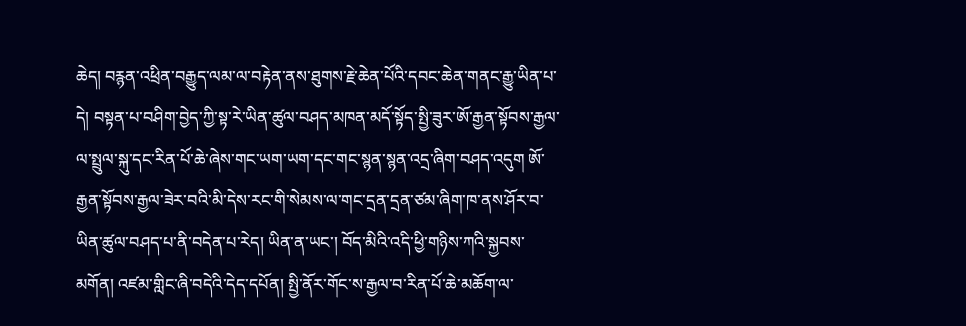ཆེད། བརྙན་འཕྲིན་བརྒྱུད་ལམ་ལ་བརྟེན་ནས་ཐུགས་རྗེ་ཆེན་པོའི་དབང་ཆེན་གནང་རྒྱུ་ཡིན་པ་དེ། བསྟན་པ་བཤིག་བྱེད་ཀྱི་སྟ་རེ་ཡིན་ཚུལ་བཤད་མཁན་མདོ་སྟོད་སྤྱི་ཟུར་ཨོ་རྒྱན་སྟོབས་རྒྱལ་ལ་སྤྲུལ་སྐུ་དང་རིན་པོ་ཆེ་ཞེས་གང་ཡག་ཡག་དང་གང་སྙན་སྙན་འདྲ་ཞིག་བཤད་འདུག ཨོ་རྒྱན་སྟོབས་རྒྱལ་ཟེར་བའི་མི་དེས་རང་གི་སེམས་ལ་གང་དྲན་དྲན་ཙམ་ཞིག་ཁ་ནས་ཤོར་བ་ཡིན་ཚུལ་བཤད་པ་ནི་བདེན་པ་རེད། ཡིན་ན་ཡང་། བོད་མིའི་འདི་ཕྱི་གཉིས་ཀའི་སྐྱབས་མགོན། འཛམ་གླིང་ཞི་བདེའི་དེད་དཔོན། སྤྱི་ནོར་གོང་ས་རྒྱལ་བ་རིན་པོ་ཆེ་མཆོག་ལ་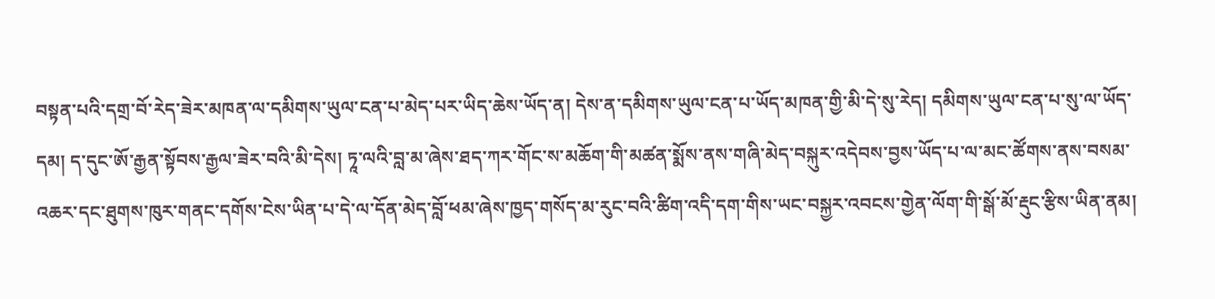བསྟན་པའི་དགྲ་བོ་རེད་ཟེར་མཁན་ལ་དམིགས་ཡུལ་ངན་པ་མེད་པར་ཡིད་ཆེས་ཡོད་ན། དེས་ན་དམིགས་ཡུལ་ངན་པ་ཡོད་མཁན་གྱི་མི་དེ་སུ་རེད། དམིགས་ཡུལ་ངན་པ་སུ་ལ་ཡོད་དམ། ད་དུང་ཨོ་རྒྱན་སྟོབས་རྒྱལ་ཟེར་བའི་མི་དེས། ཏཱ་ལའི་བླ་མ་ཞེས་ཐད་ཀར་གོང་ས་མཆོག་གི་མཚན་སྨོས་ནས་གཞི་མེད་བསྐུར་འདེབས་བྱས་ཡོད་པ་ལ་མང་ཚོགས་ནས་བསམ་འཆར་དང་ཐུགས་ཁུར་གནང་དགོས་ངེས་ཡིན་པ་དེ་ལ་དོན་མེད་བློ་ཕམ་ཞེས་ཁྱད་གསོད་མ་རུང་བའི་ཚིག་འདི་དག་གིས་ཡང་བསྐྱར་འབངས་གྱེན་ལོག་གི་སྒོ་མོ་རྡུང་རྩིས་ཡིན་ནམ།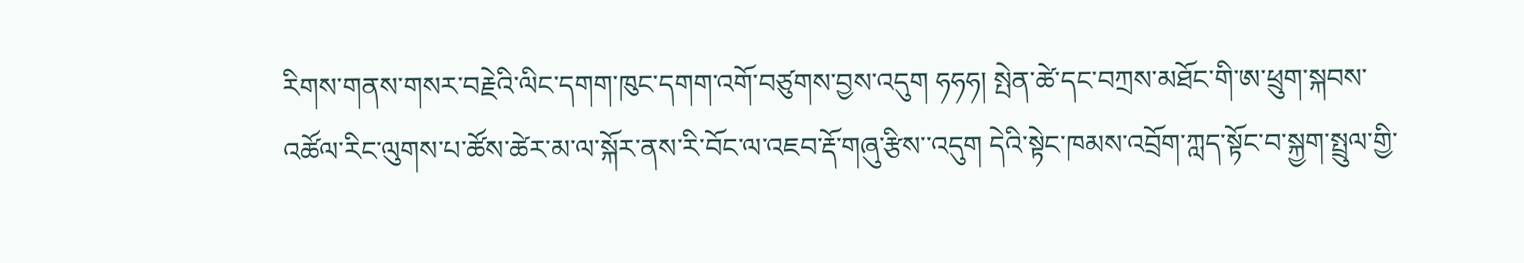རིགས་གནས་གསར་བརྗེའི་ལིང་དགག་ཁུང་དགག་འགོ་བཙུགས་བྱས་འདུག ཧཧཧ། སྤེན་ཚེ་དང་བཀྲས་མཐོང་གི་ཨ་ཕྲུག་སྐབས་འཚོལ་རིང་ལུགས་པ་ཚོས་ཚེར་མ་ལ་སྐོར་ནས་རི་བོང་ལ་འཇབ་རྡོ་གཞུ་རྩིས་་འདུག དེའི་སྟེང་ཁམས་འབྲོག་ཀླད་སྟོང་བ་སྐྱག་སྤྲུལ་གྱི་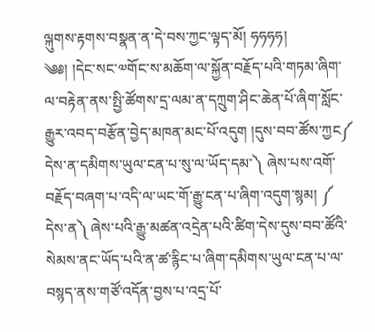ལྐུགས་རྟགས་བསྣན་ན་དེ་བས་ཀྱང་ལྟད་མོ། ཧཧཧཧ།
༄༅། །དེང་སང་༧གོང་ས་མཆོག་ལ་སྐྱོན་བརྗོད་པའི་གཏམ་ཞིག་ལ་བརྟེན་ནས་སྤྱི་ཚོགས་དྲ་ལམ་ན་དཀྲུག་ཤིང་ཆེན་པོ་ཞིག་སློང་རྒྱུར་འབད་བརྩོན་བྱེད་མཁན་མང་པོ་འདུག །དུས་བབ་ཚོས་ཀྱང༼ དེས་ན་དམིགས་ཡུལ་ངན་པ་སུ་ལ་ཡོད་དམ་༽ ཞེས་པས་འགོ་བརྗོད་བཞག་པ་འདི་ལ་ཡང་གོ་རྒྱུ་ངན་པ་ཞིག་འདུག་སྙམ། ༼ དེས་ན༽ ཞེས་པའི་རྒྱུ་མཚན་འདྲེན་པའི་ཚིག་དེས་དུས་བབ་ཚོའི་སེམས་ནང་ཡོད་པའི་ན་ཚ་རྙིང་པ་ཞིག་དམིགས་ཡུལ་ངན་པ་ལ་བསྙད་ནས་གཙོ་འདོན་བྱས་པ་འདྲ་པོ་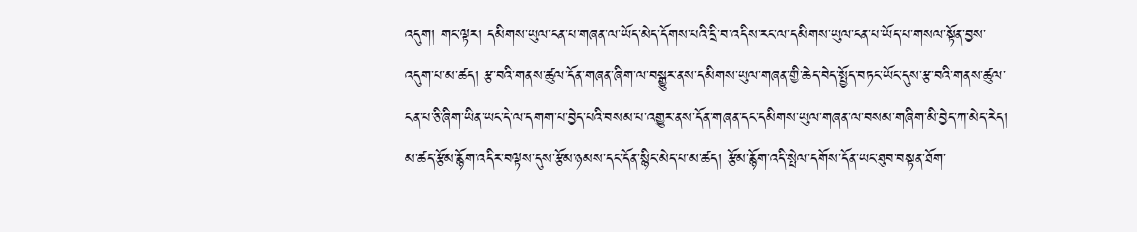འདུག། གང་ལྟར། དམིགས་ཡུལ་ངན་པ་གཞན་ལ་ཡོད་མེད་དོགས་པའི་དྲི་བ་འདིས་རང་ལ་དམིགས་ཡུལ་ངན་པ་ཡོད་པ་གསལ་སྟོན་བྱས་འདུག་པ་མ་ཚད། རྩ་བའི་གནས་ཚུལ་དོན་གཞན་ཞིག་ལ་བསྒྱུར་ནས་དམིགས་ཡུལ་གཞན་གྱི་ཆེད་བེད་སྤྱོད་བཏང་ཡོང་དུས་རྩ་བའི་གནས་ཚུལ་ངན་པ་ཅི་ཞིག་ཡིན་ཡང་དེ་ལ་དགག་པ་བྱེད་པའི་བསམ་པ་འགྱུར་ནས་དོན་གཞན་དང་དམིགས་ཡུལ་གཞན་ལ་བསམ་གཞིག་མི་བྱེད་ཀ་མེད་རེད།
མ་ཚད་རྩོམ་རྙོག་འདིར་བལྟས་དུས་རྩོམ་ཉམས་དང་དོན་སྙིང་མེད་པ་མ་ཚད། རྩོམ་རྙོག་འདི་སྤེལ་དགོས་དོན་ཡང་ཐུབ་བསྟན་ཐོག་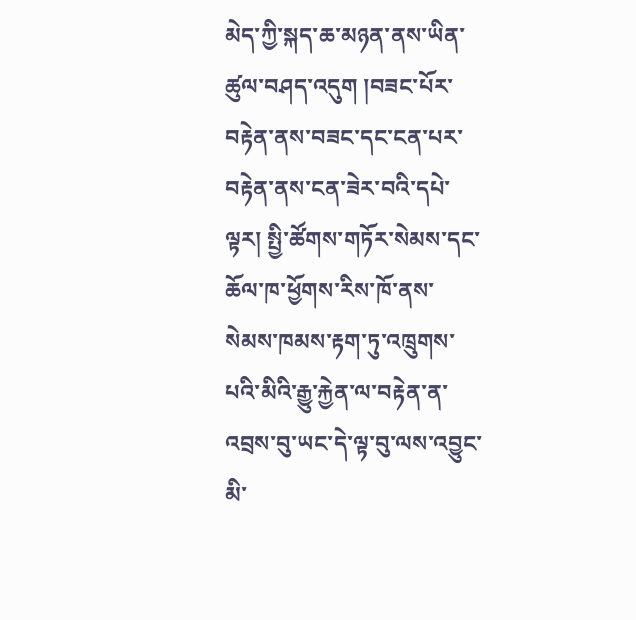མེད་ཀྱི་སྐད་ཆ་མཉན་ནས་ཡིན་ཚུལ་བཤད་འདུག །བཟང་པོར་བརྟེན་ནས་བཟང་དང་ངན་པར་བརྟེན་ནས་ངན་ཟེར་བའི་དཔེ་ལྟར། སྤྱི་ཚོགས་གཏོར་སེམས་དང་ཆོལ་ཁ་ཕྱོགས་རིས་ཁོ་ནས་སེམས་ཁམས་རྟག་ཏུ་འཁྲུགས་པའི་མིའི་རྒྱུ་རྐྱེན་ལ་བརྟེན་ན་འབྲས་བུ་ཡང་དེ་ལྟ་བུ་ལས་འབྱུང་མི་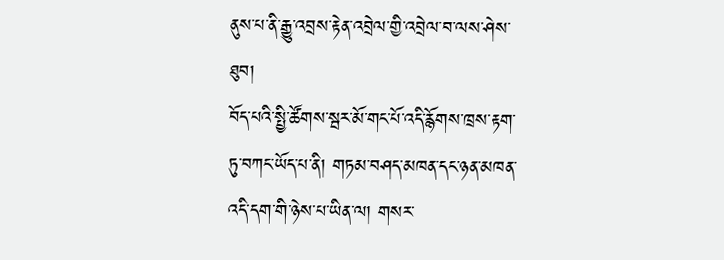ནུས་པ་ནི་རྒྱུ་འབྲས་རྟེན་འབྲེལ་གྱི་འབྲེལ་བ་ལས་ཤེས་ཐུབ།
བོད་པའི་སྤྱི་ཚོགས་སྦར་མོ་གང་པོ་འདི་རྙོགས་ཁྲས་རྟག་ཏུ་བཀང་ཡོད་པ་ནི། གཏམ་བཤད་མཁན་དང་ཉན་མཁན་འདི་དག་གི་ཉེས་པ་ཡིན་ལ། གསར་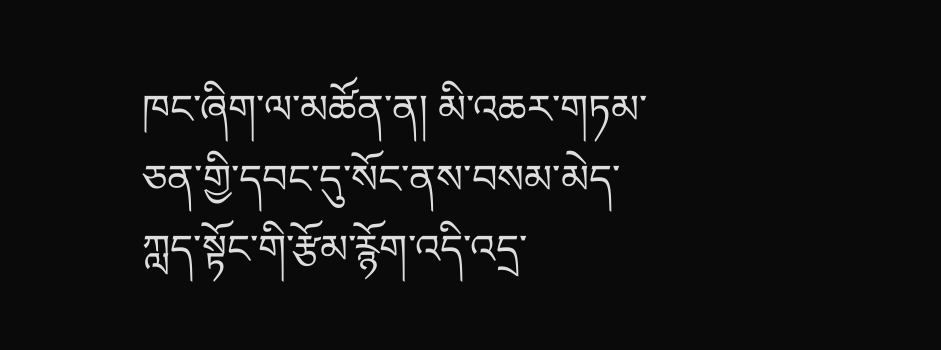ཁང་ཞིག་ལ་མཚོན་ན། མི་འཆར་གཏམ་ཅན་གྱི་དབང་དུ་སོང་ནས་བསམ་མེད་ཀླད་སྟོང་གི་རྩོམ་རྙོག་འདི་འདྲ་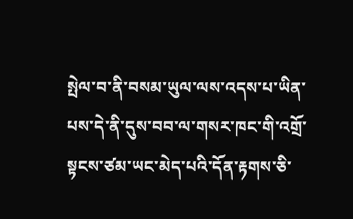སྤེལ་བ་ནི་བསམ་ཡུལ་ལས་འདས་པ་ཡིན་པས་དེ་ནི་དུས་བབ་ལ་གསར་ཁང་གི་འགྲོ་སྟངས་ཙམ་ཡང་མེད་པའི་དོན་རྟགས་ཅི་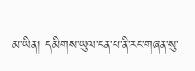མ་ཡིན། དམིགས་ཡུལ་ངན་པ་ནི་རང་གཞན་སུ་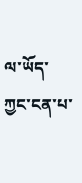ལ་ཡོད་ཀྱང་ངན་པ་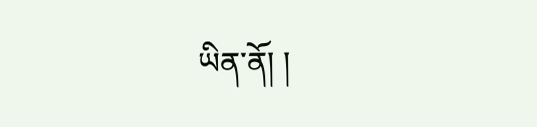ཡིན་ནོ། །